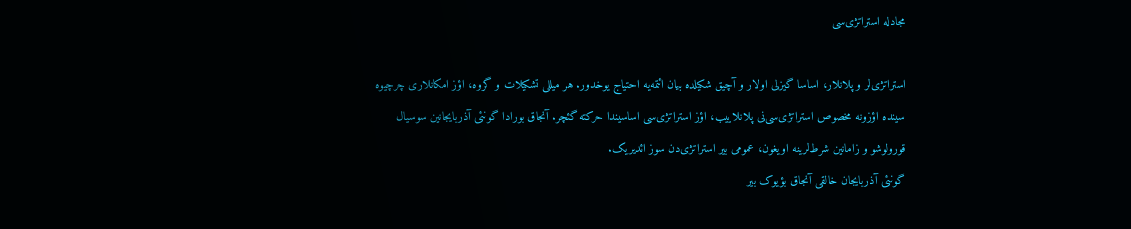مجادله استراتژی‌‌سی

استراتژی‌لر و پلانلار، اساسا گیزلی اولار و آچیق شکیلده بیان ائتمه‌یه احتیاج یوخدور. هر میللی تشکیلات و گروه، اؤز امکانلاری چرچیوه سینده اؤزونه مخصوص استراتژی‌‌سی‌نی پلانلاییب، اؤز استراتژی‌سی اساسیندا حرکته گئچر. آنجاق بورادا گونئی آذربایجانین سوسیال قورولوشو و زامانین شرط‌لرینه اویغون، عمومی بیر استراتژی‌دن سوز ائدیریک.
گونئی آذربایجان خالقی آنجاق بؤیوک بیر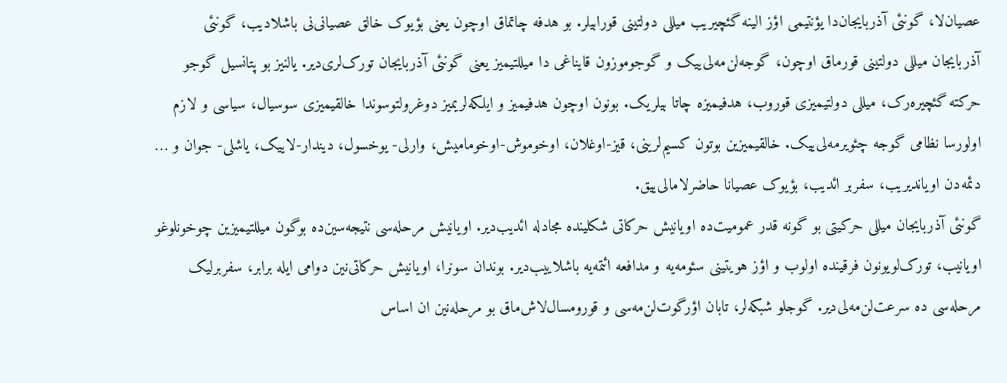عصیان‌لا، گونئی آذربایجان‌دا یؤنتیمی اؤز الینه گئچیریب میللی دولتینی قورابیلر. بو هدفه چاتماق اوچون یعنی بؤیوک خالق عصیانی‌نی باشلادیب، گونئی آذربایجان میللی دولتینی قورماق اوچون، گوجه‌لن‌مه‌لی‌ییک و گوجوموزون قایناغی دا میللتیمیز یعنی گونئی آذربایجان تورک‌لری‌دیر. یالنیز بو پتانسیل گوجو حرکته گئچیره‌رک، میللی دولتیمیزی قوروب، هدفیمیزه چاتا بیلریک. بونون اوچون هدفیمیز و ایلکه‌لریمیز دوغرولتوسوندا خالقیمیزی سوسیال، سیاسی و لازم اولورسا نظامی گوجه چئویرمه‌لی‌ییک. خالقیمیزین بوتون کسیم‌لرینی، قیز-اوغلان، اوخوموش-اوخومامیش، وارلی- یوخسول، دیندار-لاییک، یاشلی- جوان و … دئمه‌دن اویاندیریب، سفربر ائدیب، بؤیوک عصیانا حاضرلامالی‌ییق.
گونئی آذربایجان میللی حرکیتی بو گونه قدر عمومیت‌ده اویانیش حرکاتی شکلینده مجادله ائدیب‌دیر. اویانیش مرحله‌سی نتیجه‌سین‌ده بوگون میللتیمیزین چوخونلوغو اویانیب، تورک‌لویونون فرقینده اولوب و اؤز هویتینی سئومه‌یه و مدافعه ائتمه‌یه باشلاییب‌دیر. بوندان سونرا، اویانیش حرکاتی‌نین دوامی ایله برابر، سفربرلیک مرحله‌سی ده سرعت‌لن‌مه‌لی‌دیر. گوجلو شبکه‌لر، تابان اؤرگوت‌لن‌مه‌سی و قورومسال‌لاش‌ماق بو مرحله‌نین ان اساس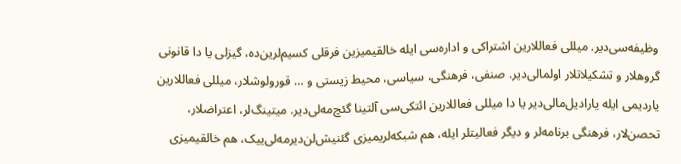وظیفه‌سی‌دیر. میللی فعاللارین اشتراکی و اداره‌سی ایله خالقیمیزین فرقلی کسیم‌لرین‌‌ده، گیزلی یا دا قانونی گروهلار و تشکیلاتلار اولمالی‌دیر. صنفی، فرهنگی، سیاسی، محیط زیستی و … قورولوشلار، میللی فعاللارین یاردیمی ایله یارادیل‌مالی‌دیر یا دا میللی فعاللارین ائتکی‌سی آلتینا گئچ‌مه‌لی‌دیر. میتینگ‌لر، اعتراضلار، تحصن‌لار، فرهنگی برنامه‌لر و دیگر فعالیتلر ایله، هم شبکه‌لریمیزی گئنیش‌لن‌دیر‌مه‌لی‌ییک، هم خالقیمیزی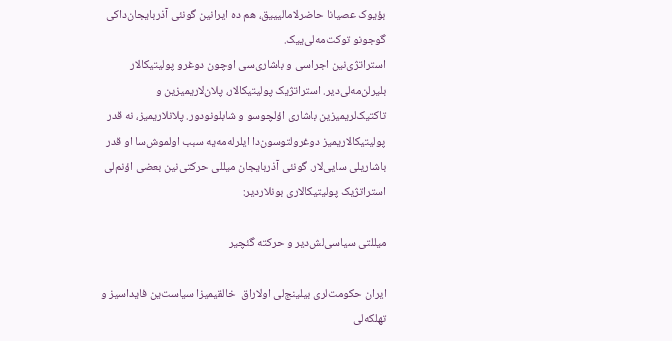بؤیوک عصیانا حاضرلامالی‍ییق، هم ده ایرانین گونئی آذربایجان‌داکی گوجونو توکت‌مه‌لی‌ییک.
استراتژی‌نین اجراسی و باشاری‌سی اوچون دوغرو پولیتیکالار بلیرلن‌مه‌لی‌دیر. استراتژیک پولیتیکالار، پلان‌لاریمیزین و تاکتیک‌لریمیزین باشاری اؤلچوسو و شابلونودور. پلانلاریمیز، نه قدر پولیتیکالاریمیز دوغرولتوسون‌دا ایلرله‌مه‌یه سبب اولموش‌سا او قدر باشاریلی سایی‌لار. گونئی آذربایجان میللی حرکتی‌نین بعضی اؤنم‌لی استراتژیک پولیتیکالاری بونلاردیر:

میللتی سیاسی‌لش‌دیر و حرکته گئچیر

ایران حکومت‌لری بیلینج‌لی اولاراق  خالقیمیزا سیاست‌ین فایداسیز و تهلکه‌لی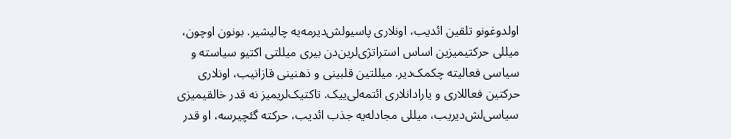اولدوغونو تلقین ائدیب، اونلاری پاسیولش‌دیرمه‌یه چالیشیر. بونون اوچون، میللی حرکتیمیزین اساس استراتژی‌لرین‌دن بیری میللتی اکتیو سیاسته و سیاسی فعالیته چکمک‌دیر. میللتین قلبینی و ذهنینی قازانیب، اونلاری حرکتین فعاللاری و یارادانلاری ائتمه‌لی‌ییک. تاکتیک‌لریمیز نه قدر خالقیمیزی سیاسی‌لش‌دیریب، میللی مجادله‌یه جذب ائدیب، حرکته گئچیرسه، او قدر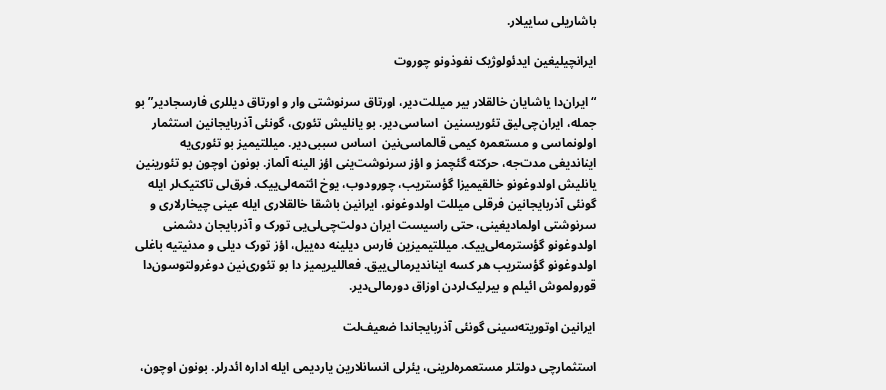باشاریلی ساییلار.

ایرانچیلیغین ایدئولوژیک نفوذونو چوروت

“ایران‌دا یاشایان خالقلار بیر میللت‌دیر، اورتاق سرنوشتی وار و اورتاق دیللری فارسجادیر” بو جمله، ایران‌چی‌لیق تئوریسنین  اساسی‌دیر. بو یانلیش تئوری، گونئی آذربایجانین استثمار اولونماسی و مستعمره کیمی قالماسی‌نین  اساس سببی‌دیر. میللتیمیز بو تئوری‌یه ایناندیغی مدت‌جه، حرکته گئچمز و اؤز سرنوشت‌ینی اؤز الینه آلماز. بونون اوچون بو تئورینین  یانلیش اولدوغونو خالقیمیزا گؤستریب، چورودوب، یوخ ائتمه‌لی‌ییک. فرق‌لی تاکتیک‌لر ایله گونئی آذربایجانین فرقلی میللت اولدوغونو، ایرانین باشقا خالقلاری ایله عینی چیخارلاری و سرنوشتی اولمادیغینی، حتی راسیست ایران دولت‌چی‌لی‌یی تورک و آذربایجان دشمنی اولدوغونو گؤسترمه‌لی‌ییک. میللتیمیزین فارس دیلینه ده‌ییل، اؤز تورک دیلی و مدنیتیه باغلی  اولدوغونو گؤستریب هر کسه ایناندیرمالی‌ییق. فعاللیریمیز دا بو تئوری‌نین دوغرولتوسون‌دا قورولموش ائیلم و بیرلیک‌لردن اوزاق دورمالی‌دیر.

ایرانین اوتوریته‌سینی گونئی آذربایجاندا ضعیف‌لت

استثمارچی دولتلر مستعمره‌لرینی، یئرلی انسانلارین یاردیمی ایله اداره ائدرلر. بونون اوچون،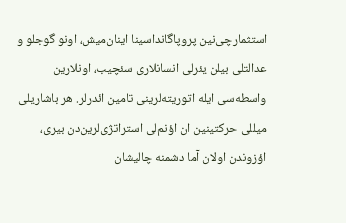استثمارچی‌نین پروپاگانداسینا اینان‌میش، اونو گوجلو و عدالتلی بیلن یئرلی انسانلاری سئچیب، اونلارین واسطه‌سی ایله اتوریته‌لرینی تامین ائدرلر. هر باشاریلی میللی حرکتینین ان اؤنم‌لی استراتژی‌لرین‌دن بیری، اؤزوندن اولان آما دشمنه چالیشان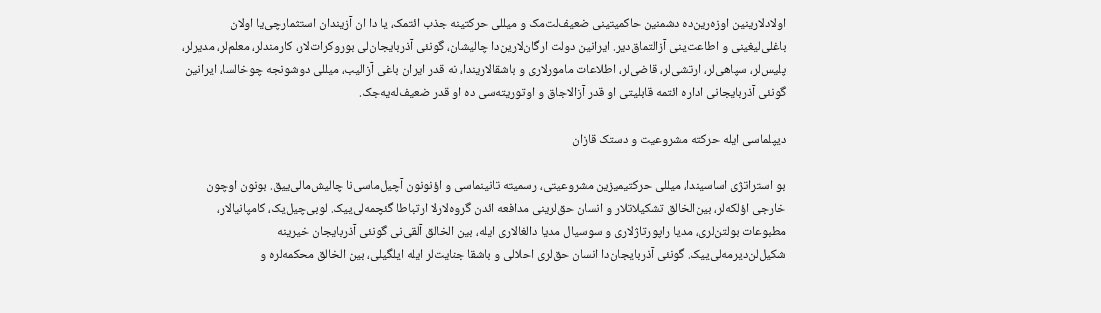اولادلارینین اوزه‌رین‌ده دشمنین حاکمیتینی ضعیف‌لت‌مک و میللی حرکتینه جذب ائتمک، یا دا ان آزیندان استثمارچی‌یا اولان باغلی‌لیغینی و اطاعت‌ینی آزالتماق‌دیر. ایرانین دولت ارگان‌لارین‌دا چالیشان، گونئی آذربایجان‌لی بوروکرات‌لار، کارمندلر، معلم‌لر، مدیرلر، پلیس‌لر، سپاهی‌لر، ارتشی‌لر، قاضی‌لر، اطلاعات مامورلاری و باشقالاریندا، نه قدر ایران باغی آزالیب، میللی دوشونجه چوخالسا، ایرانین  گونئی آذربایجانی اداره ائتمه‌ قابلیتی او قدر آزالاجاق و اوتوریته‌سی ده او قدر ضعیف‌له‌یه‌جک.

دیپلماسی ایله حرکته مشروعیت و دستک قازان

بو استراتژی اساسیندا، میللی حرکتیمیزین مشروعیتی، رسمیته تانینماسی و اؤنونون آچیل‌ماسی‌نا چالیش‌مالی‌ییق. بونون اوچون خارجی اؤلکه‌لر، بین‌الخالق تشکیلاتلار و انسان حق‌لرینی مدافعه ائدن گروه‌لارلا ارتباطا گئچمه‌لی‌ییک. لوبی‌چیل‌یک، کامپانیالار، مطبوعات بولتن‌لری، مدیا راپورتاژلاری و سوسیال مدیا دالغالاری ایله، بین الخالق آلقی‌نی‌ گونئی آذربایجان خیرینه شکیل‌لن‌دیرمه‌لی‌ییک. گونئی آذربایجان‌دا انسان حق‌لری احلالی و باشقا جنایت‌لر ایله ایلگیلی، بین الخالق محکمه‌لره و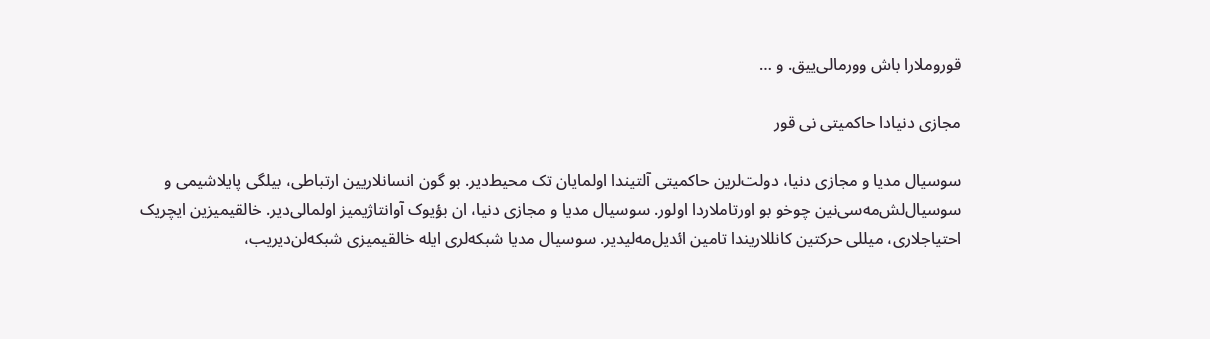قوروملارا باش وورمالی‌ییق. و …

مجازی دنیادا حاکمیتی نی قور

سوسیال مدیا و مجازی دنیا، دولت‌لرین حاکمیتی آلتیندا اولمایان تک محیط‌دیر. بو گون انسانلاریین ارتباطی، بیلگی پایلاشیمی و سوسیال‌لش‌مه‌سی‌نین چوخو بو اورتاملاردا اولور. سوسیال مدیا و مجازی دنیا، ان بؤیوک آوانتاژیمیز اولمالی‌دیر. خالقیمیزین ایچریک احتیاجلاری، میللی حرکتین کانللاریندا تامین ائدیل‌مه‌لیدیر. سوسیال مدیا شبکه‌لری ایله خالقیمیزی شبکه‌لن‌دیریب،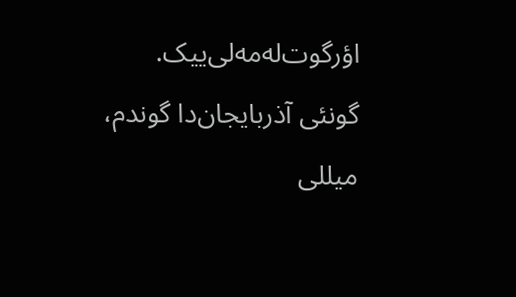اؤرگوت‌له‌مه‌لی‌ییک. گونئی آذربایجان‌دا گوندم، میللی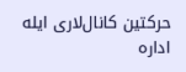حرکتین کانال‌لاری ایله اداره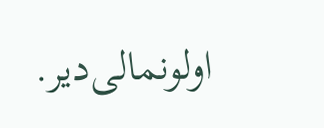اولونمالی‌دیر.